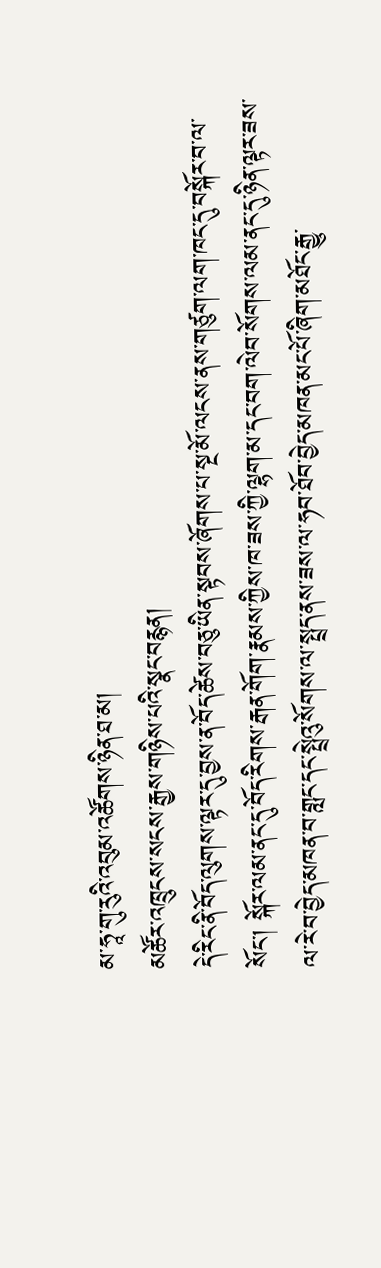མ་ཧཱ་གུ་རུའི་འབུམ་འཚོགས་ཉིན་ཐ་མ།
མཚོར་འཁྲུངས་སངས་རྒྱས་གཉིས་པའི་སྣང་བརྙན།
དེ་རིང་ནི་བོད་ལུགས་ལྟར་དུ་བྱས་ན་བོད་ཚེས་བཅུ་ཡིན་སྟབས་ཞོགས་པ་སྔ་མོ་ལངས་ནས་གཙུག་ལག་ཁང་དུ་བསྐོར་བ་ལ་སོང་། སྐོར་ལམ་ནང་དུ་བོད་རིགས་རྒན་གོག་རྣམས་ཀྱིས་ཁ་ཟས་ཀྱི་ལྷག་མ་དང་བག་ལེབ་སོགས་ལམ་ནང་དུ་ཉིན་ལྟར་ཟས་ལ་རེ་བ་བྱེད་མཁན་བ་གླང་དང་སྤྲེའུ་སོགས་ལ་སྤྲད་ནས་ཟས་ལ་ཧབ་ཐོབ་བྱེད་མཁན་མང་པོ་ཞིག་མཐོང་རྒྱུ་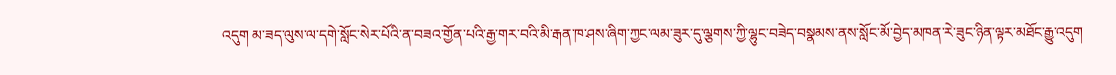འདུག མ་ཟད་ལུས་ལ་དགེ་སློང་སེར་པོའི་ན་བཟའ་གྱོན་པའི་རྒྱ་གར་བའི་མི་རྒན་ཁ་ཤས་ཞིག་ཀྱང་ལམ་ཟུར་དུ་ལྕགས་ཀྱི་ལྷུང་བཟེད་བསྣམས་ནས་སློང་མོ་བྱེད་མཁན་རེ་ཟུང་ཉིན་ལྟར་མཐོང་རྒྱུ་འདུག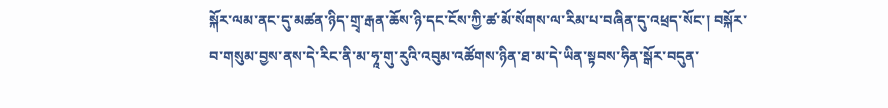སྐོར་ལམ་ནང་དུ་མཚན་ཉིད་གྲྭ་རྒན་ཆོས་ཉི་དང་ངོས་ཀྱི་ཚ་མོ་སོགས་ལ་རིམ་པ་བཞིན་དུ་འཕྲད་སོང་། བསྐོར་བ་གསུམ་བྱས་ནས་དེ་རིང་ནི་མ་ཧཱ་གུ་རུའི་འབུམ་འཚོགས་ཉིན་ཐ་མ་དེ་ཡིན་སྟབས་ཧིན་སྒོར་བདུན་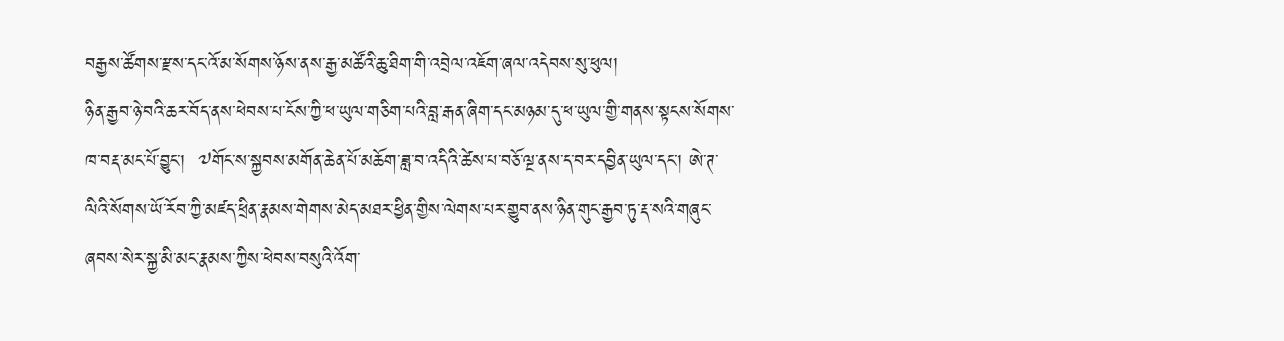བརྒྱས་ཚོགས་རྫས་དང་འོ་མ་སོགས་ཉོས་ནས་རྒྱ་མཚོའི་ཆུ་ཐིག་གི་འབྲེལ་འཇོག་ཞལ་འདེབས་སུ་ཕུལ།
ཉིན་རྒྱབ་ཉེ་བའི་ཆར་བོད་ནས་ཕེབས་པ་ངོས་ཀྱི་ཕ་ཡུལ་གཅིག་པའི་བླ་རྒན་ཞིག་དང་མཉམ་དུ་ཕ་ཡུལ་གྱི་གནས་སྟངས་སོགས་ཁ་བརྡ་མང་པོ་བྱུང་།  ༧གོང་ས་སྐྱབས་མགོན་ཆེན་པོ་མཆོག་ཟླ་བ་འདིའི་ཚེས་པ་བཅོ་ལྔ་ནས་ད་བར་དབྱིན་ཡུལ་དང་། ཨེ་ཊ་ལིའི་སོགས་ཡོ་རོབ་ཀྱི་མཛད་ཕྲིན་རྣམས་གེགས་མེད་མཐར་ཕྱིན་གྱིས་ལེགས་པར་གྱུབ་ནས་ཉིན་གུང་རྒྱབ་ཏུ་རྡ་སའི་གཞུང་ཞབས་སེར་སྐྱ་མི་མང་རྣམས་ཀྱིས་ཕེབས་བསུའི་འོག་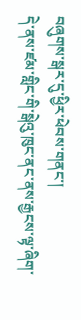བཞུགས་སྒར་དུ་ཕྱིར་ཕེབས་གནང་།
དེ་ནས་ཛམ་གླིང་གི་སྒེའུ་ཁུང་ནང་ནས་རྒྱངས་ལྟ་ཞིག་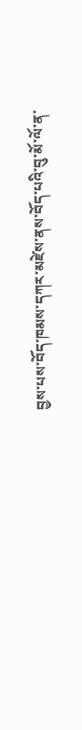བྱས་པས་བོད་ཁམས་དཀར་མཛེས་ནས་བོད་པའི་བུ་མོ་ལོ་ན་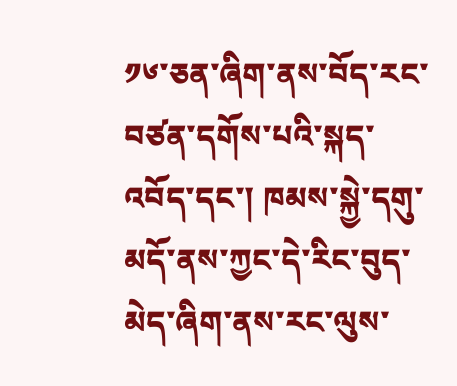༡༦་ཅན་ཞིག་ནས་བོད་རང་བཙན་དགོས་པའི་སྐད་འབོད་དང་། ཁམས་སྐྱེ་དགུ་མདོ་ནས་ཀྱང་དེ་རིང་བུད་མེད་ཞིག་ནས་རང་ལུས་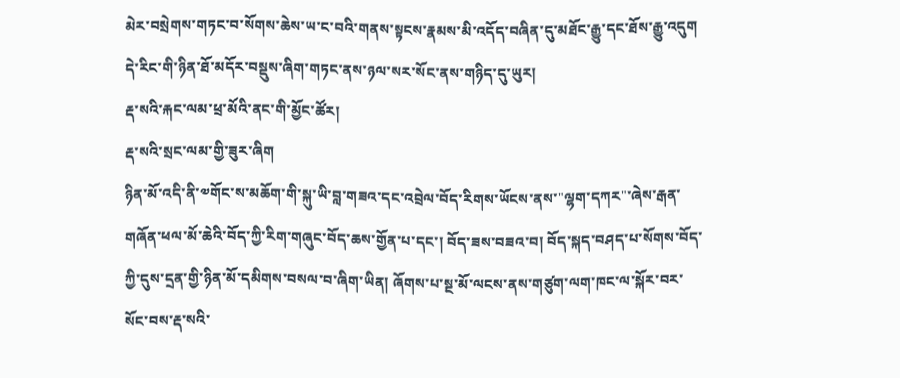མེར་བསྲེགས་གཏང་བ་སོགས་ཆེས་ཡ་ང་བའི་གནས་སྟངས་རྣམས་མི་འདོད་བཞིན་དུ་མཐོང་རྒྱུ་དང་ཐོས་རྒྱུ་འདུག
དེ་རིང་གི་ཉིན་ཐོ་མདོར་བསྡུས་ཞིག་གཏང་ནས་ཉལ་སར་སོང་ནས་གཉིད་དུ་ཡུར།
རྡ་སའི་རྐང་ལམ་ཕྲ་མོའི་ནང་གི་མྱོང་ཚོར།
རྡ་སའི་སྲང་ལམ་གྱི་ཟུར་ཞིག
ཉིན་མོ་འདི་ནི་༧གོང་ས་མཆོག་གི་སྐུ་ཡི་བླ་གཟའ་དང་འབྲེལ་བོད་རིགས་ཡོངས་ནས་"ལྷག་དཀར"་ཞེས་རྒན་གཞོན་ཕལ་མོ་ཆེའི་བོད་ཀྱི་རིག་གཞུང་བོད་ཆས་གྱོན་པ་དང་། བོད་ཟས་བཟའ་བ། བོད་སྐད་བཤད་པ་སོགས་བོད་ཀྱི་དུས་དྲན་གྱི་ཉིན་མོ་དམིགས་བསལ་བ་ཞིག་ཡིན། ཞོགས་པ་སྔ་མོ་ལངས་ནས་གཙུག་ལག་ཁང་ལ་སྐོར་བར་སོང་བས་རྡ་སའི་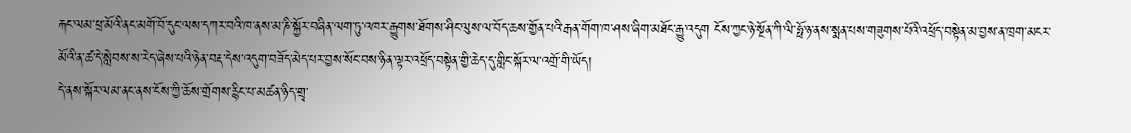རྐང་ལམ་ཕྲ་མོའི་ནང་མགོ་བོ་དུང་ལས་དཀར་བའི་ཁ་ནས་མ་ཎི་སྐྱོར་བཞིན་ལག་ཏུ་འཁར་རྒྱུགས་ཐོགས་ཤིང་ལུས་ལ་བོད་ཆས་གྱོན་པའི་རྒན་གོག་ཁ་ཤས་ཞིག་མཐོང་རྒྱུ་འདུག ངོས་ཀྱང་ཉེ་སྔོན་ཀི་ལི་ཧྥོ་ཉ་ནས་སྨན་པས་གཟུགས་པོའི་འཕྲོད་བསྟེན་མ་བྱས་ན་ཁྲག་མངར་མོའི་ན་ཚ་དེ་སླེབས་ས་རེད་ཞེས་པའི་ཉེན་བརྡ་དེས་འདུག་བཟོད་མེད་པར་བྱས་སོང་བས་ཉིན་ལྟར་འཕྲོད་བསྟེན་གྱི་ཆེད་དུ་གླིང་སྐོར་ལ་འགྲོ་གི་ཡོད།
དེ་ནས་སྐོར་ལམ་ནང་ནས་ངོས་ཀྱི་ཆོས་གྲོགས་རྙིང་པ་མཚན་ཉིད་གྲྭ་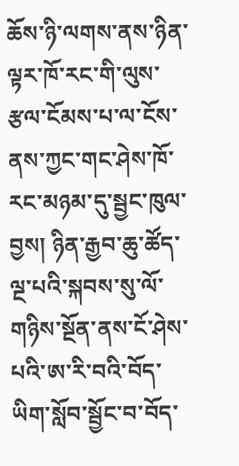ཆོས་ཉི་ལགས་ནས་ཉིན་ལྟར་ཁོ་རང་གི་ལུས་རྩལ་ངོམས་པ་ལ་ངོས་ནས་ཀྱང་གང་ཤེས་ཁོ་རང་མཉམ་དུ་སྦྱང་ཁུལ་བྱས། ཉིན་རྒྱབ་ཆུ་ཚོད་ལྔ་པའི་སྐབས་སུ་ལོ་གཉིས་སྔོན་ནས་ངོ་ཤེས་པའི་ཨ་རི་བའི་བོད་ཡིག་སློབ་སྦྱོང་བ་བོད་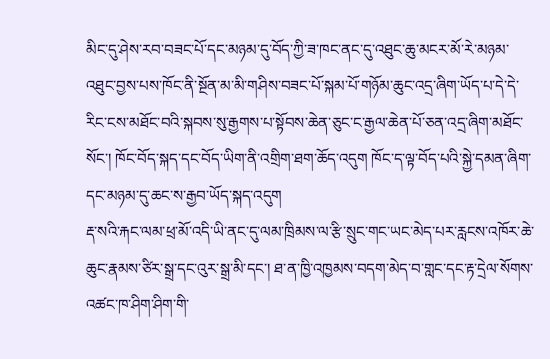མིང་དུ་ཤེས་རབ་བཟང་པོ་དང་མཉམ་དུ་བོད་ཀྱི་ཟ་ཁང་ནང་དུ་འཐུང་ཆུ་མངར་མོ་རེ་མཉམ་འཐུང་བྱས་པས་ཁོང་ནི་སྔོན་མ་མི་གཤིས་བཟང་པོ་སྐམ་པོ་གཉོམ་ཆུང་འདྲ་ཞིག་ཡོད་པ་དེ་དེ་རིང་ངས་མཐོང་བའི་སྐབས་སུ་རྒྱགས་པ་སྟོབས་ཆེན་ཅུང་ང་རྒྱལ་ཆེན་པོ་ཅན་འདྲ་ཞིག་མཐོང་སོང་། ཁོང་བོད་སྐད་དང་བོད་ཡིག་ནི་འགྲིག་ཐག་ཆོད་འདུག ཁོང་ད་ལྟ་བོད་པའི་སྐྱེ་དམན་ཞིག་དང་མཉམ་དུ་ཆང་ས་རྒྱབ་ཡོད་སྐད་འདུག
རྡ་སའི་རྐང་ལམ་ཕྲ་མོ་འདི་ཡི་ནང་དུ་ལམ་ཁྲིམས་ལ་རྩི་སྲུང་གང་ཡང་མེད་པར་རླངས་འཁོར་ཆེ་ཆུང་རྣམས་ཙིར་སྒྲ་དང་འུར་སྒྲ་མི་དང་། ཐ་ན་ཁྱི་འཁྱམས་བདག་མེད་བ་གླང་དང་རྟ་དྲེལ་སོགས་འཚང་ཁ་ཤིག་ཤིག་གི་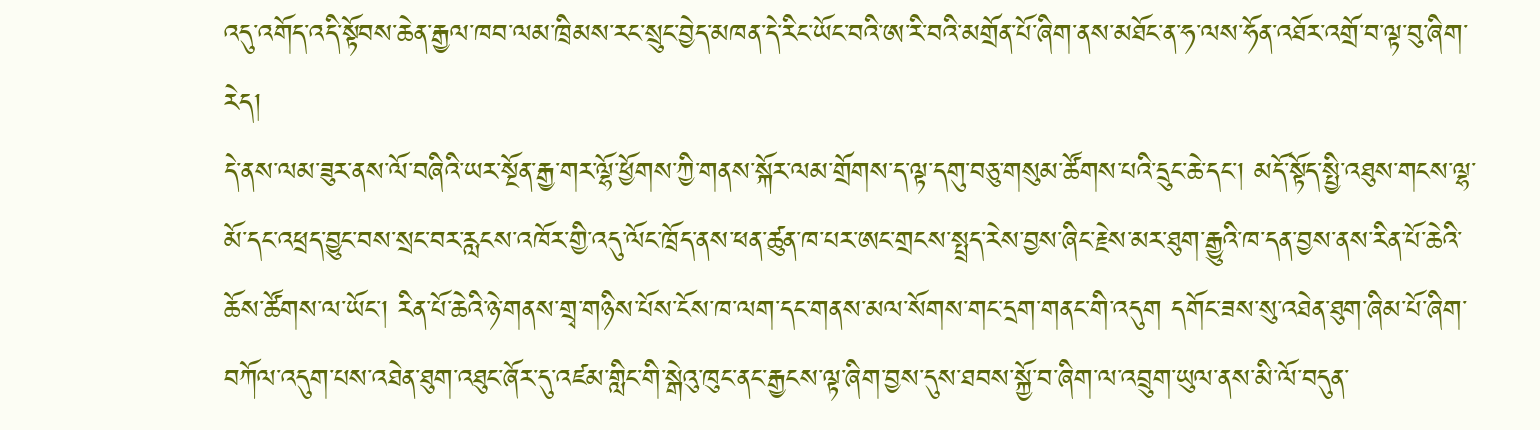འདུ་འགོད་འདི་སྟོབས་ཆེན་རྒྱལ་ཁབ་ལམ་ཁྲིམས་རང་སྲུང་བྱེད་མཁན་དེ་རིང་ཡོང་བའི་ཨ་རི་བའི་མགྲོན་པོ་ཞིག་ནས་མཐོང་ན་ཧ་ལས་ཧོན་འཐོར་འགྲོ་བ་ལྟ་བུ་ཞིག་རེད།
དེ་ནས་ལམ་ཟུར་ནས་ལོ་བཞིའི་ཡར་སྔོན་རྒྱ་གར་ལྷོ་ཕྱོགས་ཀྱི་གནས་སྐོར་ལམ་གྲོགས་ད་ལྟ་དགུ་བཅུ་གསུམ་ཚོགས་པའི་དྲུང་ཆེ་དང་། མདོ་སྟོད་སྤྱི་འཐུས་གངས་ལྷ་མོ་དང་འཕྲད་བྱུང་བས་སྲང་བར་རླངས་འཁོར་གྱི་འདུ་ལོང་ཁྲོད་ནས་ཕན་ཚུན་ཁ་པར་ཨང་གྲངས་སྤྲད་རེས་བྱས་ཞིང་རྗེས་མར་ཐུག་རྒྱུའི་ཁ་དན་བྱས་ནས་རིན་པོ་ཆེའི་ཆོས་ཚོགས་ལ་ཡོང་། རིན་པོ་ཆེའི་ཉེ་གནས་གྲྭ་གཉིས་པོས་ངོས་ཁ་ལག་དང་གནས་མལ་སོགས་གང་དྲག་གནང་གི་འདུག དགོང་ཟས་སུ་འཐེན་ཐུག་ཞིམ་པོ་ཞིག་བཀོལ་འདུག་པས་འཐེན་ཐུག་འཐུང་ཞོར་དུ་འཛམ་གླིང་གི་སྒེའུ་ཁུང་ནང་རྒྱངས་ལྟ་ཞིག་བྱས་དུས་ཐབས་སྐྱོ་བ་ཞིག་ལ་འབྲུག་ཡུལ་ནས་མི་ལོ་བདུན་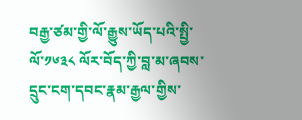བརྒྱ་ཙམ་གྱི་ལོ་རྒྱུས་ཡོད་པའི་སྤྱི་ལོ་༡༦༣༨ ལོར་བོད་ཀྱི་བླ་མ་ཞབས་དྲུང་ངག་དབང་རྣམ་རྒྱལ་གྱིས་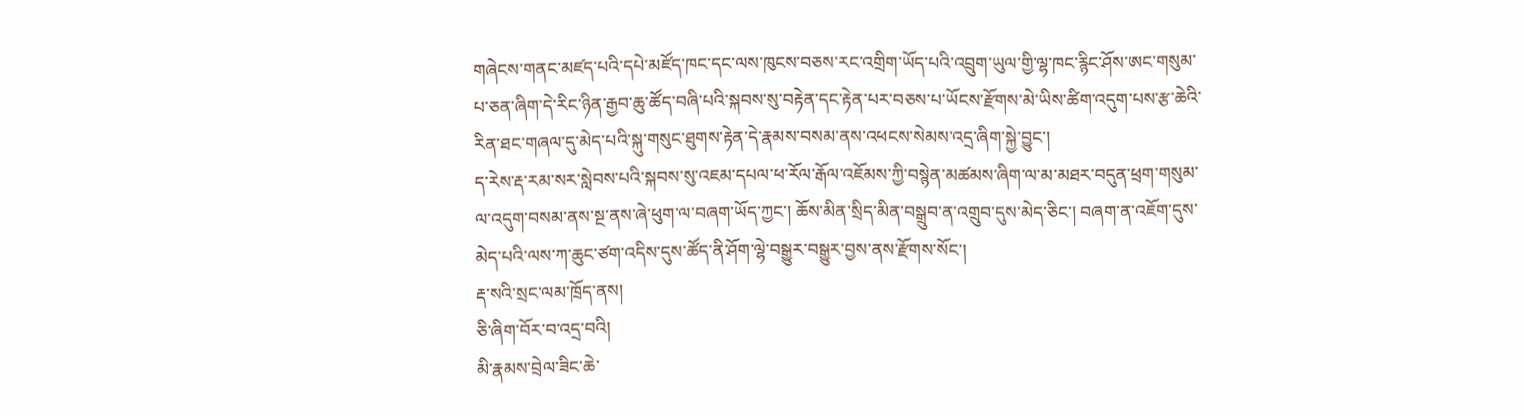གཞེངས་གནང་མཛད་པའི་དཔེ་མཛོད་ཁང་དང་ལས་ཁུངས་བཅས་རང་འགྲིག་ཡོད་པའི་འབྲུག་ཡུལ་གྱི་ལྷ་ཁང་རྙིང་ཤོས་ཨང་གསུམ་པ་ཅན་ཞིག་དེ་རིང་ཉིན་རྒྱབ་ཆུ་ཚོད་བཞི་པའི་སྐབས་སུ་བརྟེན་དང་རྟེན་པར་བཅས་པ་ཡོངས་རྫོགས་མེ་ཡིས་ཚིག་འདུག་པས་རྩ་ཆེའི་རིན་ཐང་གཞལ་དུ་མེད་པའི་སྐུ་གསུང་ཐུགས་རྟེན་དེ་རྣམས་བསམ་ནས་འཕངས་སེམས་འདྲ་ཞིག་སྐྱེ་བྱུང་།
ད་རེས་རྡ་རམ་སར་སླེབས་པའི་སྐབས་སུ་འཇམ་དཔལ་ཕ་རོལ་རྒོལ་འཇོམས་ཀྱི་བསྙེན་མཚམས་ཞིག་ལ་མ་མཐར་བདུན་ཕྲག་གསུམ་ལ་འདུག་བསམ་ནས་སྔ་ནས་ཞེ་ཕུག་ལ་བཞག་ཡོད་ཀྱང་། ཆོས་མིན་སྲིད་མིན་བསྒྲུབ་ན་འགྲུབ་དུས་མེད་ཅིང་། བཞག་ན་འཇོག་དུས་མེད་པའི་ལས་ཀ་ཆུང་ཙག་འདིས་དུས་ཚོད་ནི་ཤོག་ལྷེ་བསྒྱུར་བསྒྱུར་བྱས་ནས་རྫོགས་སོང་།
རྡ་སའི་སྲང་ལམ་ཁྲོད་ནས།
ཅི་ཞིག་བོར་བ་འདྲ་བའི།
མི་རྣམས་བྲེལ་ཟིང་ཆེ་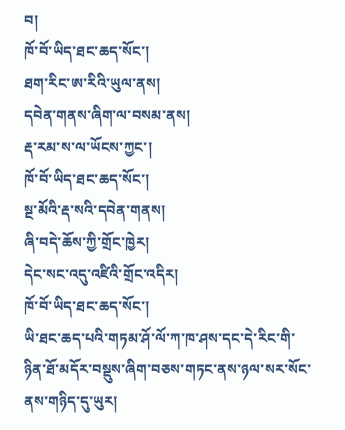བ།
ཁོ་བོ་ཡིད་ཐང་ཆད་སོང་།
ཐག་རིང་ཨ་རིའི་ཡུལ་ནས།
དབེན་གནས་ཞིག་ལ་བསམ་ནས།
རྡ་རམ་ས་ལ་ཡོངས་ཀྱང་།
ཁོ་བོ་ཡིད་ཐང་ཆད་སོང་།
སྔ་མོའི་རྡ་སའི་དབེན་གནས།
ཞི་བདེ་ཆོས་ཀྱི་གྲོང་ཁྱེར།
དེང་སང་འདུ་འཛིའི་གྲོང་འདིར།
ཁོ་བོ་ཡིད་ཐང་ཆད་སོང་།
ཡི་ཐང་ཆད་པའི་གཏམ་ཤོ་ལོ་ཀ་ཁ་ཤས་དང་དེ་རིང་གི་ཉིན་ཐོ་མདོར་བསྡུས་ཞིག་བཅས་གཏང་ནས་ཉལ་སར་སོང་ནས་གཉིད་དུ་ཡུར།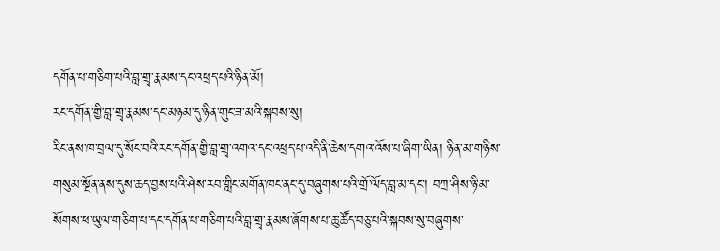དགོན་པ་གཅིག་པའི་བླ་གྲྭ་རྣམས་དང་འཕྲད་པའི་ཉིན་མོ།
རང་དགོན་གྱི་བླ་གྲྭ་རྣམས་དང་མཉམ་དུ་ཉིན་གུང་ཟ་མའི་སྐབས་སུ།
རིང་ནས་ཁ་བྲལ་དུ་སོང་བའི་རང་དགོན་གྱི་བླ་གྲྭ་འགའ་དང་འཕྲད་པ་འདི་ནི་ཆེས་དགའ་འོས་པ་ཞིག་ཡིན། ཉིན་མ་གཉིས་གསུམ་སྔོན་ནས་དུས་ཆད་བྱས་པའི་ཤེས་རབ་གླིང་མགོན་ཁང་ནང་དུ་བཞུགས་པའི་གྲོ་ལོད་བླ་མ་དང་། བཀྲ་ཤིས་ཉི་མ་སོགས་ཕ་ཡུལ་གཅིག་པ་དང་དགོན་པ་གཅིག་པའི་བླ་གྲྭ་རྣམས་ཞོགས་པ་ཆུ་ཚོད་བཅུ་པའི་སྐབས་སུ་བཞུགས་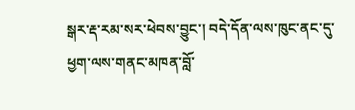སྒར་རྡ་རམ་སར་ཕེབས་བྱུང་། བདེ་དོན་ལས་ཁུང་ནང་དུ་ཕྱག་ལས་གནང་མཁན་བློ་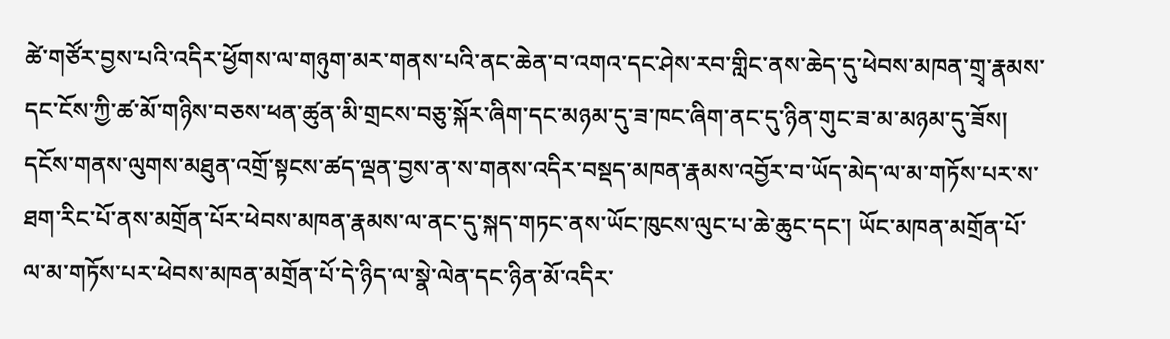ཚེ་གཙོར་བྱས་པའི་འདིར་ཕྱོགས་ལ་གཉུག་མར་གནས་པའི་ནང་ཆེན་བ་འགའ་དང་ཤེས་རབ་གླིང་ནས་ཆེད་དུ་ཕེབས་མཁན་གྲྭ་རྣམས་དང་ངོས་ཀྱི་ཚ་མོ་གཉིས་བཅས་ཕན་ཚུན་མི་གྲངས་བཅུ་སྐོར་ཞིག་དང་མཉམ་དུ་ཟ་ཁང་ཞིག་ནང་དུ་ཉིན་གུང་ཟ་མ་མཉམ་དུ་ཟོས། དངོས་གནས་ལུགས་མཐུན་འགྲོ་སྟངས་ཚད་ལྡན་བྱས་ན་ས་གནས་འདིར་བསྡད་མཁན་རྣམས་འབྱོར་བ་ཡོད་མེད་ལ་མ་གཏོས་པར་ས་ཐག་རིང་པོ་ནས་མགྲོན་པོར་ཕེབས་མཁན་རྣམས་ལ་ནང་དུ་སྐད་གཏང་ནས་ཡོང་ཁུངས་ལུང་པ་ཆེ་ཆུང་དང་། ཡོང་མཁན་མགྲོན་པོ་ལ་མ་གཏོས་པར་ཕེབས་མཁན་མགྲོན་པོ་དེ་ཉིད་ལ་སྣེ་ལེན་དང་ཉིན་མོ་འདིར་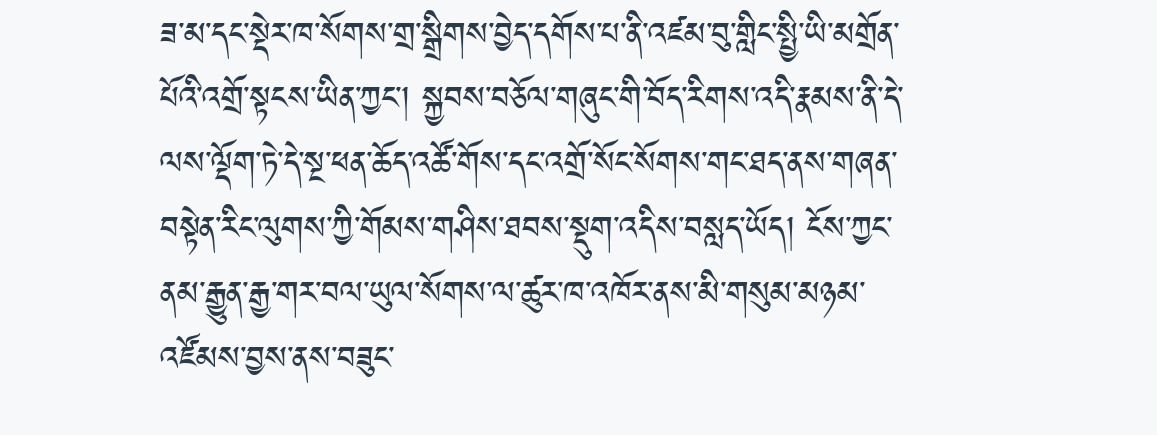ཟ་མ་དང་སྡེར་ཁ་སོགས་གྲ་སྒྲིགས་བྱེད་དགོས་པ་ནི་འཛམ་བུ་གླིང་སྤྱི་ཡི་མགྲོན་པོའི་འགྲོ་སྟངས་ཡིན་ཀྱང་། སྐྱབས་བཅོལ་གཞུང་གི་བོད་རིགས་འདི་རྣམས་ནི་དེ་ལས་ལྡོག་ཏེ་དེ་སྔ་ཕན་ཆོད་འཚོ་གོས་དང་འགྲོ་སོང་སོགས་གང་ཐད་ནས་གཞན་བསྟེན་རིང་ལུགས་ཀྱི་གོམས་གཤིས་ཐབས་སྡུག་འདིས་བསླད་ཡོད། ངོས་ཀྱང་ནམ་རྒྱུན་རྒྱ་གར་བལ་ཡུལ་སོགས་ལ་ཚུར་ཁ་འཁོར་ནས་མི་གསུམ་མཉམ་འཛོམས་བྱས་ནས་བཟུང་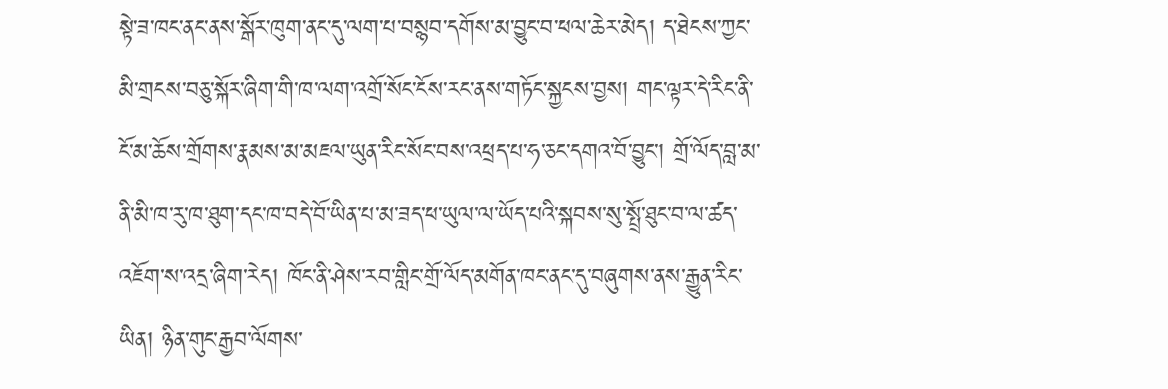སྟེ་ཟ་ཁང་ནང་ནས་སྒོར་ཁུག་ནང་དུ་ལག་པ་བསྙབ་དགོས་མ་བྱུང་བ་ཕལ་ཆེར་མེད། ད་ཐེངས་ཀྱང་མི་གྲངས་བཅུ་སྐོར་ཞིག་གི་ཁ་ལག་འགྲོ་སོང་ངོས་རང་ནས་གཏོང་སྐྱངས་བྱས། གང་ལྟར་དེ་རིང་ནི་ངོ་མ་ཆོས་གྲོགས་རྣམས་མ་མཇལ་ཡུན་རིང་སོང་བས་འཕྲད་པ་ཧ་ཅང་དགའ་བོ་བྱུང་། གྲོ་ལོད་བླ་མ་ནི་མི་ཁ་རུ་ཁ་ཐུག་དང་ཁ་བདེ་བོ་ཡིན་པ་མ་ཟད་ཕ་ཡུལ་ལ་ཡོད་པའི་སྐབས་སུ་སྤྲོ་ཐུང་བ་ལ་ཚད་འཇོག་ས་འདྲ་ཞིག་རེད། ཁོང་ནི་ཤེས་རབ་གླིང་གྲོ་ལོད་མགོན་ཁང་ནང་དུ་བཞུགས་ནས་རྒྱུན་རིང་ཡིན། ཉིན་གུང་རྒྱབ་ལོགས་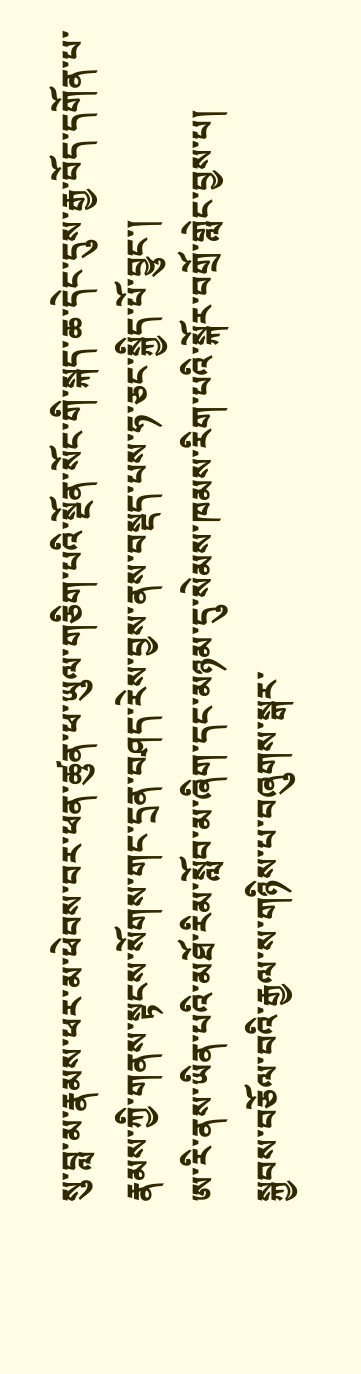སུ་བླ་མ་རྣམས་ཕར་མ་ཕེབས་བར་ཕན་ཚུན་ཕ་ཡུལ་གཅིག་པའི་སྔོན་སོང་གི་སྐད་ཆ་དེང་དུས་རྒྱ་བོད་དགོན་པ་རྣམས་ཀྱི་གནས་སྟངས་སོགས་གང་དྲན་བཤད་རེས་བྱས་ནས་བསྡད་པས་ཧ་ཅང་སྐྱིད་པོ་བྱུང་།
ཨ་རི་ནས་ཡིན་པའི་མཐོ་རིམ་སློབ་མ་ཞིག་དང་མཉམ་དུ་སེམས་ཁམས་རིག་པའི་སྐོར་བགྲོ་གླེང་བྱས་པ།
སྐྱབས་བཅོལ་བའི་རྒྱལ་ས་གཉིས་པ་བཞུགས་སྒར་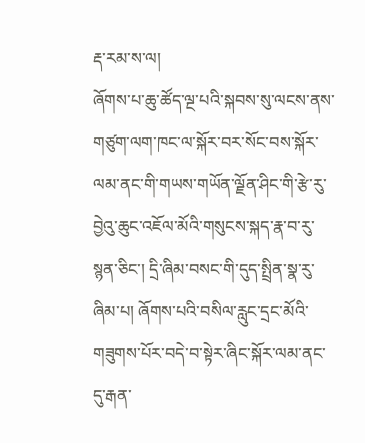རྡ་རམ་ས་ལ།
ཞོགས་པ་ཆུ་ཚོད་ལྔ་པའི་སྐབས་སུ་ལངས་ནས་གཙུག་ལག་ཁང་ལ་སྐོར་བར་སོང་བས་སྐོར་ལམ་ནང་གི་གཡས་གཡོན་ལྗོན་ཤིང་གི་རྩེ་རུ་བྱེའུ་ཆུང་འཇོལ་མོའི་གསུངས་སྐད་རྣ་བ་རུ་སྙན་ཅིང་། དྲི་ཞིམ་བསང་གི་དུད་སྤྲིན་སྣ་རུ་ཞིམ་པ། ཞོགས་པའི་བསིལ་རླུང་དྲང་མོའི་གཟུགས་པོར་བདེ་བ་སྟེར་ཞིང་སྐོར་ལམ་ནང་དུ་རྒན་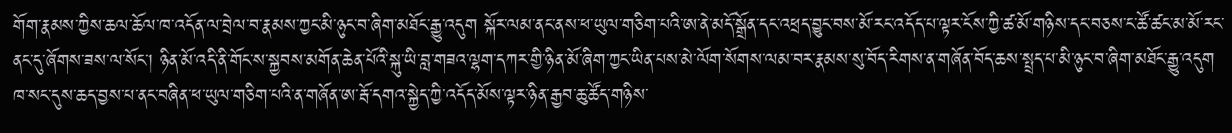གོག་རྣམས་ཀྱིས་ཆལ་ཆོལ་ཁ་འདོན་ལ་བྲེལ་བ་རྣམས་ཀྱང་མི་ཉུང་བ་ཞིག་མཐོང་རྒྱུ་འདུག སྐོར་ལམ་ནང་ནས་ཕ་ཡུལ་གཅིག་པའི་ཨ་ནེ་མདོ་སྒྲོན་དང་འཕྲད་བྱུང་བས་མོ་རང་འདོད་པ་ལྟར་ངོས་ཀྱི་ཚ་མོ་གཉིས་དང་བཅས་ང་ཚོ་ཚང་མ་མོ་རང་ནང་དུ་ཞོགས་ཟས་ལ་སོང་། ཉིན་མོ་འདི་ནི་གོང་ས་སྐྱབས་མགོན་ཆེན་པོའི་སྐུ་ཡི་བླ་གཟའ་ལྷག་དཀར་གྱི་ཉིན་མོ་ཞིག་ཀྱང་ཡིན་པས་མེ་ལོག་སོགས་ལམ་བར་རྣམས་སུ་བོད་རིགས་ན་གཞོན་བོད་ཆས་སྤྲད་པ་མི་ཉུང་བ་ཞིག་མཐོང་རྒྱུ་འདུག
ཁ་སང་དུས་ཆད་བྱས་པ་ནང་བཞིན་ཕ་ཡུལ་གཅིག་པའི་ན་གཞོན་ཨ་རྦོ་དགའ་སྐྱེད་ཀྱི་འདོད་མོས་ལྟར་ཉིན་རྒྱབ་ཆུ་ཚོད་གཉིས་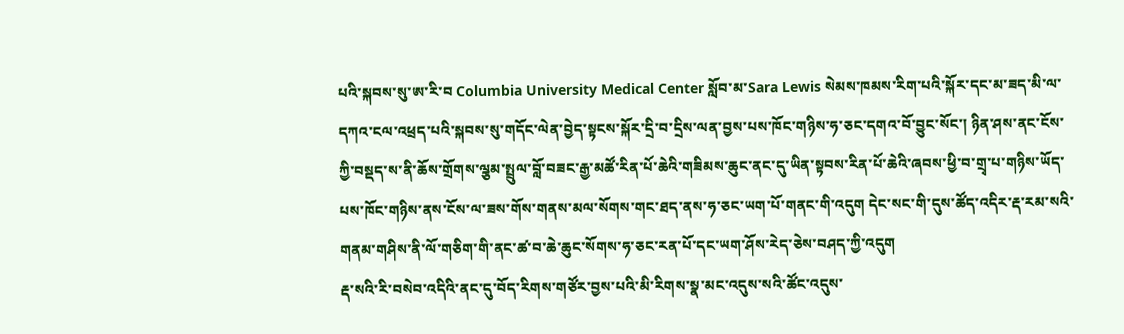པའི་སྐབས་སུ་ཨ་རི་བ Columbia University Medical Center སློབ་མ་Sara Lewis སེམས་ཁམས་རིག་པའི་སྐོར་དང་མ་ཟད་མི་ལ་དཀའ་ངལ་འཕྲད་པའི་སྐབས་སུ་གདོང་ལེན་བྱེད་སྟངས་སྐོར་དྲི་བ་དྲིས་ལན་བྱས་པས་ཁོང་གཉིས་ཧ་ཅང་དགའ་བོ་བྱུང་སོང་། ཉིན་ཤས་ནང་ངོས་ཀྱི་བསྡད་ས་ནི་ཆོས་གྲོགས་ལྕམ་སྤྲུལ་བློ་བཟང་རྒྱ་མཚོ་རིན་པོ་ཆེའི་གཟིམས་ཆུང་ནང་དུ་ཡིན་སྟབས་རིན་པོ་ཆེའི་ཞབས་ཕྱི་བ་གྲྭ་པ་གཉིས་ཡོད་པས་ཁོང་གཉིས་ནས་ངོས་ལ་ཟས་གོས་གནས་མལ་སོགས་གང་ཐད་ནས་ཧ་ཅང་ཡག་པོ་གནང་གི་འདུག དེང་སང་གི་དུས་ཚོད་འདིར་རྡ་རམ་སའི་གནམ་གཤིས་ནི་ལོ་གཅིག་གི་ནང་ཚ་བ་ཆེ་ཆུང་སོགས་ཧ་ཅང་རན་པོ་དང་ཡག་ཤོས་རེད་ཅེས་བཤད་ཀྱི་འདུག
རྡ་སའི་རི་བསེབ་འདིའི་ནང་དུ་བོད་རིགས་གཙོར་བྱས་པའི་མི་རིགས་སྣ་མང་འདུས་སའི་ཚོང་འདུས་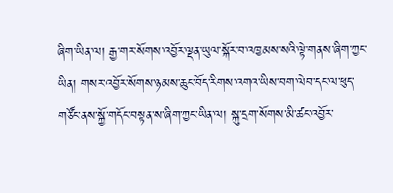ཞིག་ཡིན་ལ། རྒྱ་གར་སོགས་འབྱོར་ལྡན་ཡུལ་སྐོར་བ་འཁྱམས་སའི་ལྟེ་གནས་ཞིག་ཀྱང་ཡིན། གསར་འབྱོར་སོགས་ཉམས་ཆུང་བོད་རིགས་འགའ་ཡིས་བག་ལེབ་དང་ལ་ཕུད་གཙོང་ནས་སྐྱོ་གདོང་བསྟན་ས་ཞིག་ཀྱང་ཡིན་ལ། སྐུ་དྲག་སོགས་མི་ཚང་འབྱོར་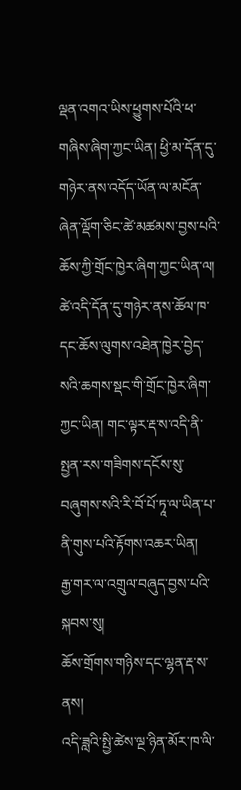ལྡན་འགའ་ཡིས་ཕྱུགས་པོའི་ཕ་གཞིས་ཞིག་ཀྱང་ཡིན། ཕྱི་མ་དོན་དུ་གཉེར་ནས་འདོད་ཡོན་ལ་མངོན་ཞེན་ལྡོག་ཅིང་ཚེ་མཚམས་བྱས་པའི་ཆོས་ཀྱི་གྲོང་ཁྱེར་ཞིག་ཀྱང་ཡིན་ལ། ཚེ་འདི་དོན་དུ་གཉེར་ནས་ཆོལ་ཁ་དང་ཆོས་ལུགས་འཐེན་ཁྱེར་བྱེད་སའི་ཆགས་སྡང་གི་གྲོང་ཁྱེར་ཞིག་ཀྱང་ཡིན། གང་ལྟར་རྡ་ས་འདི་ནི་སྤྱན་རས་གཟིགས་དངོས་སུ་བཞུགས་སའི་རི་བོ་པོ་ཏཱ་ལ་ཡིན་པ་ནི་གུས་པའི་རྟོགས་འཆར་ཡིན།
རྒྱ་གར་ལ་འགྲུལ་བཞུད་བྱས་པའི་སྐབས་སུ།
ཆོས་གྲོགས་གཉིས་དང་ལྷན་རྡ་ས་ནས།
འདི་ཟླའི་སྤྱི་ཚེས་ལྔ་ཉིན་མོར་ཁ་ལི་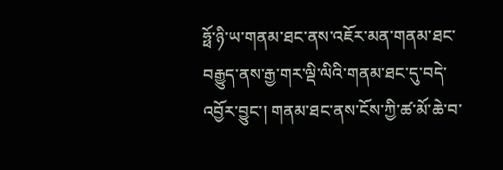ཧྥོ་ཉི་ཡ་གནམ་ཐང་ནས་འཇོར་མན་གནམ་ཐང་བརྒྱུད་ནས་རྒྱ་གར་ལྡི་ལིའི་གནམ་ཐང་དུ་བདེ་འབྱོར་བྱུང་། གནམ་ཐང་ནས་ངོས་ཀྱི་ཚ་མོ་ཆེ་བ་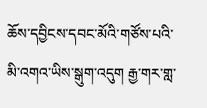ཆོས་དབྱིངས་དབང་མོའི་གཙོས་པའི་མི་འགའ་ཡིས་སྒུག་འདུག རྒྱ་གར་གླ་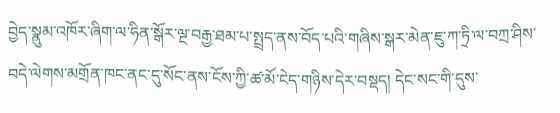བྱེད་སྣུམ་འཁོར་ཞིག་ལ་ཧིན་སྒོར་ལྔ་བརྒྱ་ཐམ་པ་སྤྲད་ནས་བོད་པའི་གཞིས་སྒར་མེན་ཇུ་ཀ་ཏྲི་ལ་བཀྲ་ཤིས་བདེ་ལེགས་མགྲོན་ཁང་ནང་དུ་སོང་ནས་ངོས་ཀྱི་ཚ་མོ་ངེད་གཉིས་དེར་བསྡད། དེང་སང་གི་དུས་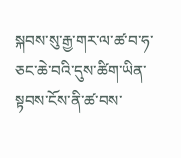སྐབས་སུ་རྒྱ་གར་ལ་ཚ་བ་ཧ་ཅང་ཆེ་བའི་དུས་ཚིག་ཡིན་སྟབས་ངོས་ནི་ཚ་བས་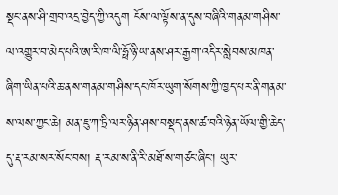སྡང་ནས་ཤི་གྲབ་འདྲ་བྱེད་ཀྱི་འདུག ངོས་ལ་ལྟོས་ན་དུས་བཞིའི་གནམ་གཤིས་ལ་འགྱུར་བ་མེད་པའི་ཨ་རི་ཁ་ལི་ཧྥོ་ཉི་ཡ་ནས་ཤར་རྒྱག་འདིར་སླེབས་མཁན་ཞིག་ཡིན་པའི་ཆ་ནས་གནམ་གཤིས་དང་ཁོར་ཡུག་སོགས་ཀྱི་ཁྱད་པར་ནི་གནམ་ས་ལས་ཀྱང་ཆེ། མན་ཇུ་ཀ་ཏྲི་ལར་ཉིན་ཤས་བསྡད་ནས་ཚ་བའི་ཉེན་ཡོལ་གྱི་ཆེད་དུ་རྡ་རམ་སར་སོང་བས། རྡ་རམ་ས་ནི་རི་མཐོ་ས་གཙང་ཞིང་། ཡུར་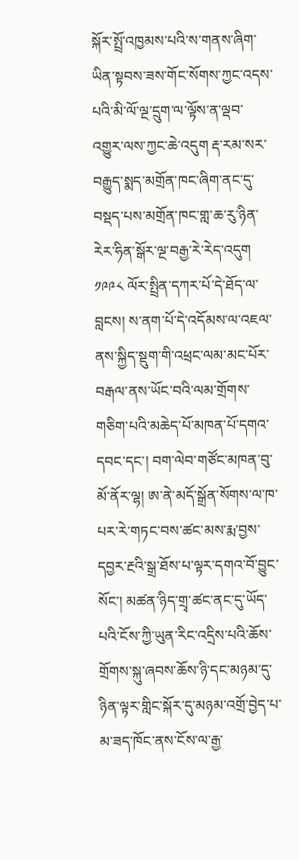སྐོར་སྤྲོ་འཁྱམས་པའི་ས་གནས་ཞིག་ཡིན་སྟབས་ཟས་གོང་སོགས་ཀྱང་འདས་པའི་མི་ལོ་ལྔ་དྲུག་ལ་ལྟོས་ན་ལྡབ་འགྱུར་ལས་ཀྱང་ཆེ་འདུག རྡ་རམ་སར་བརྒྱུད་སྨད་མགྲོན་ཁང་ཞིག་ནང་དུ་བསྡད་པས་མགྲོན་ཁང་གླ་ཆ་རུ་ཉིན་རེར་ཧིན་སྒོར་ལྔ་བརྒྱ་རེ་རེད་འདུག ༡༩༩༨ ལོར་སྤྲིན་དཀར་པོ་དེ་ཐོད་ལ་བླངས། ས་ནག་པོ་དེ་འདོམས་ལ་འཇལ་ནས་སྐྱིད་སྡུག་གི་འཕྲང་ལམ་མང་པོར་བརྒལ་ནས་ཡོང་བའི་ལམ་གྲོགས་གཅིག་པའི་མཆེད་པོ་མཁན་པོ་དགའ་དབང་དང་། བག་ལེབ་གཙོང་མཁན་བུ་མོ་ནོར་ལྷ། ཨ་ནེ་མདོ་སྒྲོན་སོགས་ལ་ཁ་པར་རེ་གཏང་བས་ཚང་མས་རྨ་བྱས་དབྱར་རྔའི་སྒྲ་ཐོས་པ་ལྟར་དགའ་བོ་བྱུང་སོང་། མཚན་ཉིད་གྲྭ་ཚང་ནང་དུ་ཡོད་པའི་ངོས་ཀྱི་ཡུན་རིང་འདྲིས་པའི་ཆོས་གྲོགས་སྐུ་ཞབས་ཆོས་ཉི་དང་མཉམ་དུ་ཉིན་ལྟར་གླིང་སྐོར་དུ་མཉམ་འགྲོ་བྱེད་པ་མ་ཟད་ཁོང་ནས་ངོས་ལ་རྒྱ་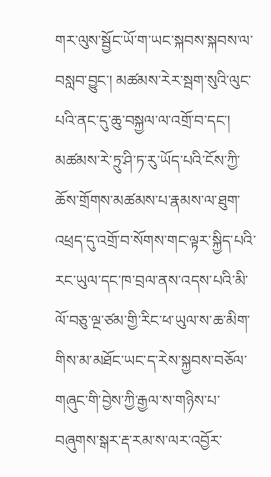གར་ལུས་སྦྱོང་ཡོ་ག་ཡང་སྐབས་སྐབས་ལ་བསླབ་བྱུང་། མཚམས་རེར་སྦག་སུའི་ལུང་པའི་ནང་དུ་ཆུ་བསྐྱལ་ལ་འགྲོ་བ་དང་། མཚམས་རེ་ཏྲུ་ཤི་ཏ་རུ་ཡོད་པའི་ངོས་ཀྱི་ཆོས་གྲོགས་མཚམས་པ་རྣམས་ལ་ཐུག་འཕྲད་དུ་འགྲོ་བ་སོགས་གང་ལྟར་སྐྱིད་པའི་རང་ཡུལ་དང་ཁ་བྲལ་ནས་འདས་པའི་མི་ལོ་བཅུ་ལྔ་ཙམ་གྱི་རིང་ཕ་ཡུལ་ས་ཆ་མིག་གིས་མ་མཐོང་ཡང་ད་རེས་སྐྱབས་བཅོལ་གཞུང་གི་བྱེས་ཀྱི་རྒྱལ་ས་གཉིས་པ་བཞུགས་སྒར་རྡ་རམ་ས་ལར་འབྱོར་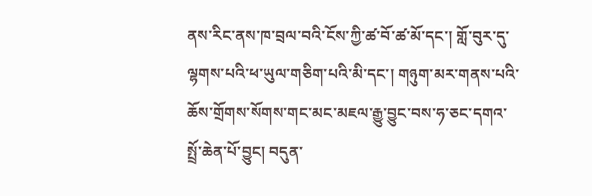ནས་རིང་ནས་ཁ་བྲལ་བའི་ངོས་ཀྱི་ཚ་བོ་ཚ་མོ་དང་། གློ་བུར་དུ་ལྷགས་པའི་ཕ་ཡུལ་གཅིག་པའི་མི་དང་། གཉུག་མར་གནས་པའི་ཆོས་གྲོགས་སོགས་གང་མང་མཇལ་རྒྱུ་བྱུང་བས་ཧ་ཅང་དགའ་སྤྲོ་ཆེན་པོ་བྱུང། བདུན་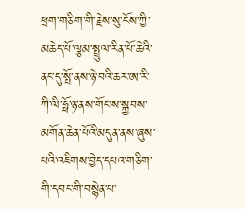ཕྲག་གཅིག་གི་རྗེས་སུ་ངོས་ཀྱི་མཆེད་པོ་ལྕམ་སྤྲུལ་རིན་པོ་ཆེའི་ནང་དུ་སྤོ་ནས་ཉེ་བའི་ཆར་ཨ་རི་ཀི་ལི་ཧྥོ་ཉ་ནས་གོང་ས་སྐྱབས་མགོན་ཆེན་པོའི་མདུན་ནས་ཞུས་པའི་འཇིགས་བྱེད་དཔའ་གཅིག་གི་དབང་གི་བསྙེན་པ་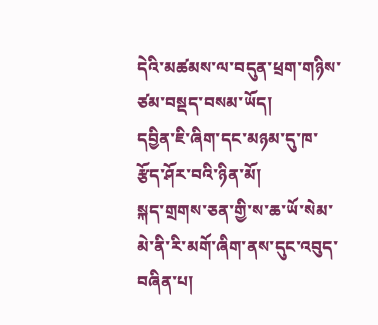དེའི་མཚམས་ལ་བདུན་ཕྲག་གཉིས་ཙམ་བསྡད་བསམ་ཡོད།
དབྱིན་ཇི་ཞིག་དང་མཉམ་དུ་ཁ་རྩོད་ཤོར་བའི་ཉིན་མོ།
སྐད་གྲགས་ཅན་གྱི་ས་ཆ་ཡོ་སེམ་མེ་ནི་རི་མགོ་ཞིག་ནས་དུང་འབུད་བཞིན་པ།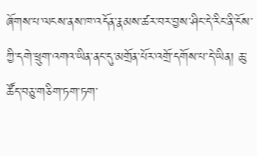ཞོགས་པ་ལངས་ནས་ཁ་འདོན་རྣམས་ཚར་བར་བྱས་ཤིང་དེ་རིང་ནི་ངོས་ཀྱི་དགེ་ཕྲུག་འགའ་ཡིན་ནང་དུ་མགྲོན་པོར་འགྲོ་དགོས་པ་དེ་ཡིན། ཆུ་ཚོད་བཅུ་གཅིག་ཏག་ཏག་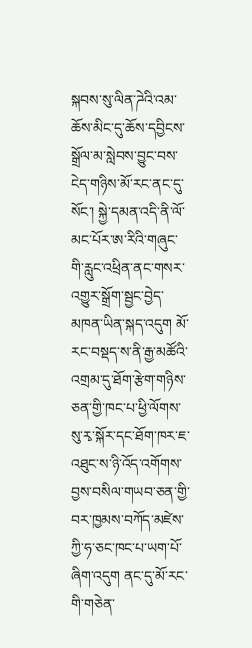སྐབས་སུ་ལིན་ཌེའི་འམ་ཆོས་མིང་དུ་ཆོས་དབྱིངས་སྒྲོལ་མ་སླེབས་བྱུང་བས་ངེད་གཉིས་མོ་རང་ནང་དུ་སོང་། སྐྱེ་དམན་འདི་ནི་ལོ་མང་པོར་ཨ་རིའི་གཞུང་གི་རླུང་འཕྲིན་ནང་གསར་འགྱུར་སྒྲོག་སྦྱང་བྱེད་མཁན་ཡིན་སྐད་འདུག མོ་རང་བསྡད་ས་ནི་རྒྱ་མཚོའི་འགྲམ་དུ་ཐོག་རྩེག་གཉིས་ཅན་གྱི་ཁང་པ་ཕྱི་ལོགས་སུ་རྭ་སྐོར་དང་ཐོག་ཁར་ཇ་འཐུང་ས་ཉི་འོད་འགོགས་བྱས་བསིལ་གཡབ་ཅན་གྱི་བར་ཁྱམས་བཀོད་མཛེས་ཀྱི་ཧ་ཅང་ཁང་པ་ཡག་པོ་ཞིག་འདུག ནང་དུ་མོ་རང་གི་གཅེན་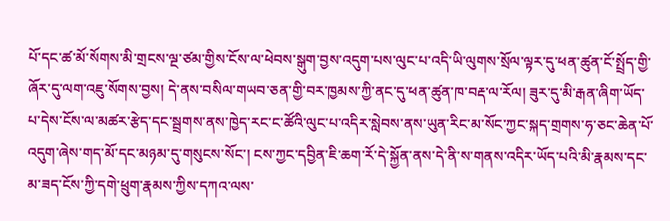པོ་དང་ཚ་མོ་སོགས་མི་གྲངས་ལྔ་ཙམ་གྱིས་ངོས་ལ་ཕེབས་སྒུག་བྱས་འདུག་པས་ལུང་པ་འདི་ཡི་ལུགས་སྲོལ་ལྟར་དུ་ཕན་ཚུན་ངོ་སྤྲོད་གྱི་ཞོར་དུ་ལག་འཇུ་སོགས་བྱས། དེ་ནས་བསིལ་གཡབ་ཅན་གྱི་བར་ཁྱམས་ཀྱི་ནང་དུ་ཕན་ཚུན་ཁ་བརྡ་ལ་རོལ། ཟུར་དུ་མི་རྒན་ཞིག་ཡོད་པ་དེས་ངོས་ལ་མཚར་རྩེད་དང་སྦྲགས་ནས་ཁྱེད་རང་ང་ཚོའི་ལུང་པ་འདིར་སླེབས་ནས་ཡུན་རིང་མ་སོང་ཀྱང་སྐད་གྲགས་ཧ་ཅང་ཆེན་པོ་འདུག་ཞེས་གད་མོ་དང་མཉམ་དུ་གསུངས་སོང་། ངས་ཀྱང་དབྱིན་ཇི་ཆག་རོ་དེ་སྐྱོན་ནས་དེ་ནི་ས་གནས་འདིར་ཡོད་པའི་མི་རྣམས་དང་མ་ཟད་ངོས་ཀྱི་དགེ་ཕྲུག་རྣམས་ཀྱིས་དཀའ་ལས་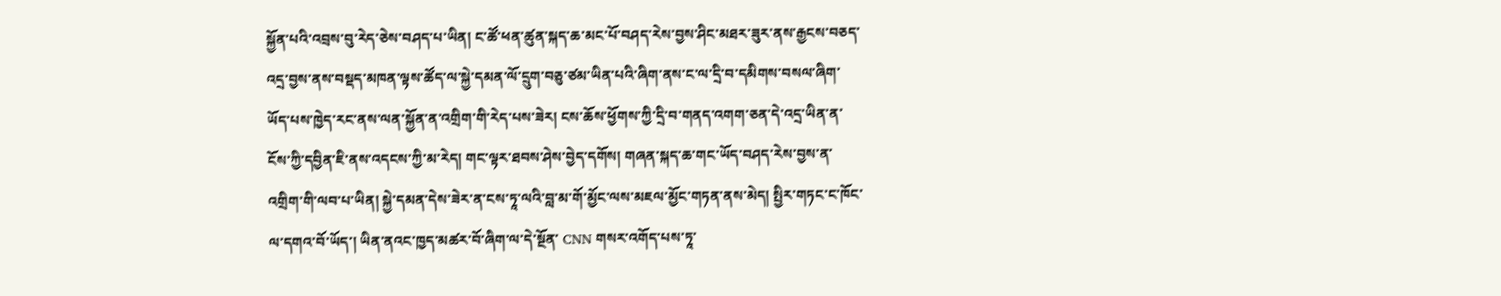སྐྱོན་པའི་འབྲས་བུ་རེད་ཅེས་བཤད་པ་ཡིན། ང་ཚོ་ཕན་ཚུན་སྐད་ཆ་མང་པོ་བཤད་རེས་བྱས་ཤིང་མཐར་ཟུར་ནས་རྒྱངས་བཅད་འདྲ་བྱས་ནས་བསྡད་མཁན་ལྟས་ཚོད་ལ་སྐྱེ་དམན་ལོ་དྲུག་བཅུ་ཙམ་ཡིན་པའི་ཞིག་ནས་ང་ལ་དྲི་བ་དམིགས་བསལ་ཞིག་ཡོད་པས་ཁྱེད་རང་ནས་ལན་སྐྱོན་ན་འགྲིག་གི་རེད་པས་ཟེར། ངས་ཆོས་ཕྱོགས་ཀྱི་དྲི་བ་གནད་འགག་ཅན་དེ་འདྲ་ཡིན་ན་ངོས་ཀྱི་དབྱིན་ཇི་ནས་འདངས་ཀྱི་མ་རེད། གང་ལྟར་ཐབས་ཤེས་བྱེད་དགོས། གཞན་སྐད་ཆ་གང་ཡོད་བཤད་རེས་བྱས་ན་འགྲིག་གི་ལབ་པ་ཡིན། སྐྱེ་དམན་དེས་ཟེར་ན་ངས་ཏཱ་ལའི་བླ་མ་གོ་མྱོང་ལས་མཇལ་མྱོང་གཏན་ནས་མེད། སྤྱིར་གཏང་ང་ཁོང་ལ་དགའ་བོ་ཡོད་། ཡིན་ནའང་ཁྱད་མཚར་བོ་ཞིག་ལ་དེ་སྔོན་ CNN གསར་འགོད་པས་ཏཱ་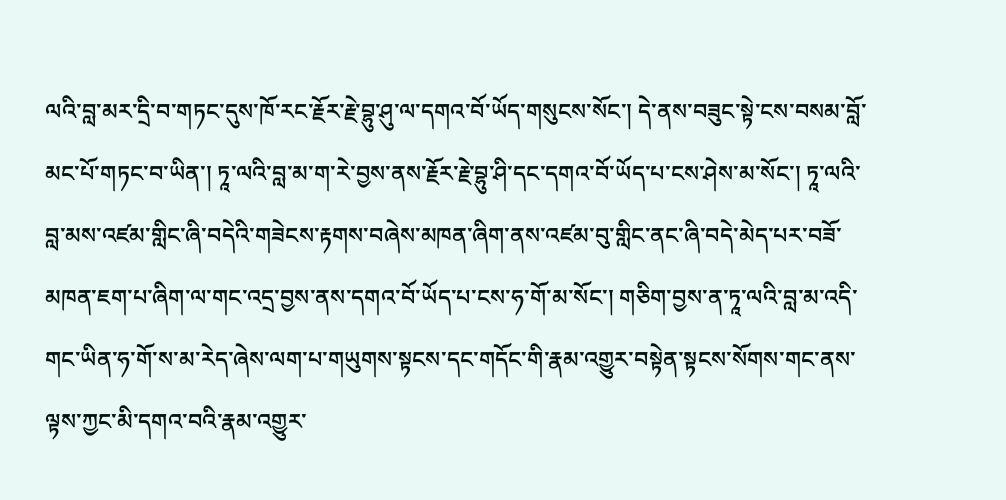ལའི་བླ་མར་དྲི་བ་གཏང་དུས་ཁོ་རང་རྗོར་རྗེ་བྷུ་ཤུ་ལ་དགའ་བོ་ཡོད་གསུངས་སོང་། དེ་ནས་བཟུང་སྟེ་ངས་བསམ་བློ་མང་པོ་གཏང་བ་ཡིན་། ཏཱ་ལའི་བླ་མ་ག་རེ་བྱས་ནས་རྗོར་རྗེ་བྷུ་ཤི་དང་དགའ་བོ་ཡོད་པ་ངས་ཤེས་མ་སོང་། ཏཱ་ལའི་བླ་མས་འཛམ་གླིང་ཞི་བདེའི་གཟེངས་རྟགས་བཞེས་མཁན་ཞིག་ནས་འཛམ་བུ་གླིང་ནང་ཞི་བདེ་མེད་པར་བཟོ་མཁན་ཇག་པ་ཞིག་ལ་གང་འདྲ་བྱས་ནས་དགའ་བོ་ཡོད་པ་ངས་ཧ་གོ་མ་སོང་། གཅིག་བྱས་ན་ཏཱ་ལའི་བླ་མ་འདི་གང་ཡིན་ཧ་གོ་ས་མ་རེད་ཞེས་ལག་པ་གཡུགས་སྟངས་དང་གདོང་གི་རྣམ་འགྱུར་བསྟེན་སྟངས་སོགས་གང་ནས་ལྟས་ཀྱང་མི་དགའ་བའི་རྣམ་འགྱུར་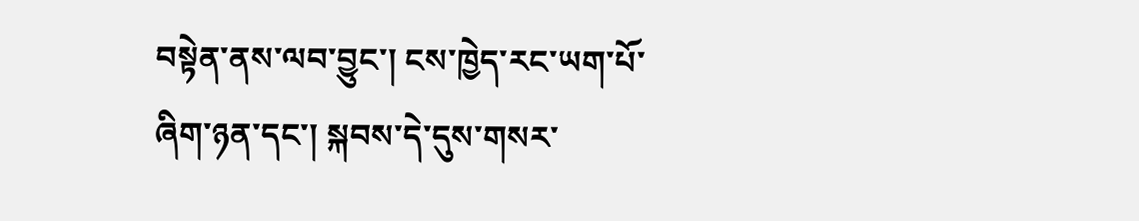བསྟེན་ནས་ལབ་བྱུང་། ངས་ཁྱེད་རང་ཡག་པོ་ཞིག་ཉན་དང་། སྐབས་དེ་དུས་གསར་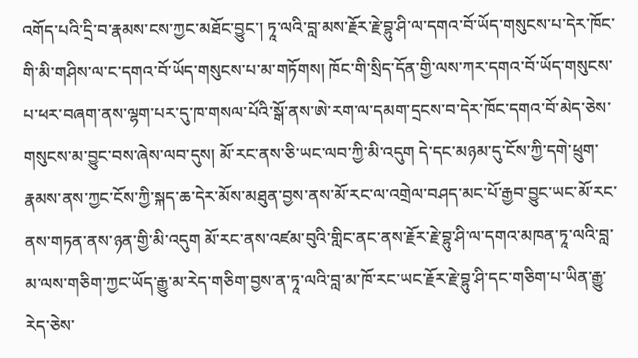འགོད་པའི་དྲི་བ་རྣམས་ངས་ཀྱང་མཐོང་བྱུང་། ཏཱ་ལའི་བླ་མས་རྗོར་རྗེ་བྷུ་ཤི་ལ་དགའ་བོ་ཡོད་གསུངས་པ་དེར་ཁོང་གི་མི་གཤིས་ལ་ང་དགའ་བོ་ཡོད་གསུངས་པ་མ་གཏོགས། ཁོང་གི་སྲིད་དོན་གྱི་ལས་ཀར་དགའ་བོ་ཡོད་གསུངས་པ་ཕར་བཞག་ནས་ལྷག་པར་དུ་ཁ་གསལ་པོའི་སྒོ་ནས་ཨེ་རག་ལ་དམག་དྲངས་བ་དེར་ཁོང་དགའ་བོ་མེད་ཅེས་གསུངས་མ་བྱུང་བས་ཞེས་ལབ་དུས། མོ་རང་ནས་ཅི་ཡང་ལབ་ཀྱི་མི་འདུག དེ་དང་མཉམ་དུ་ངོས་ཀྱི་དགེ་ཕྲུག་རྣམས་ནས་ཀྱང་ངོས་ཀྱི་སྐད་ཆ་དེར་མོས་མཐུན་བྱས་ནས་མོ་རང་ལ་འགྲེལ་བཤད་མང་པོ་རྒྱབ་བྱུང་ཡང་མོ་རང་ནས་གཏན་ནས་ཉན་གྱི་མི་འདུག མོ་རང་ནས་འཛམ་བུའི་གླིང་ནང་ནས་རྗོར་རྗེ་བྷུ་ཤི་ལ་དགའ་མཁན་ཏཱ་ལའི་བླ་མ་ལས་གཅིག་ཀྱང་ཡོད་རྒྱུ་མ་རེད་གཅིག་བྱས་ན་ཏཱ་ལའི་བླ་མ་ཁོ་རང་ཡང་རྗོར་རྗེ་བྷུ་ཤི་དང་གཅིག་པ་ཡིན་རྒྱུ་རེད་ཅེས་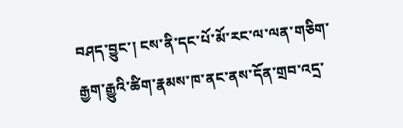བཤད་བྱུང་། ངས་ནི་དང་པོ་མོ་རང་ལ་ལན་གཅིག་རྒྱག་རྒྱུའི་ཚིག་རྣམས་ཁ་ནང་ནས་དོན་གྲབ་འདྲ་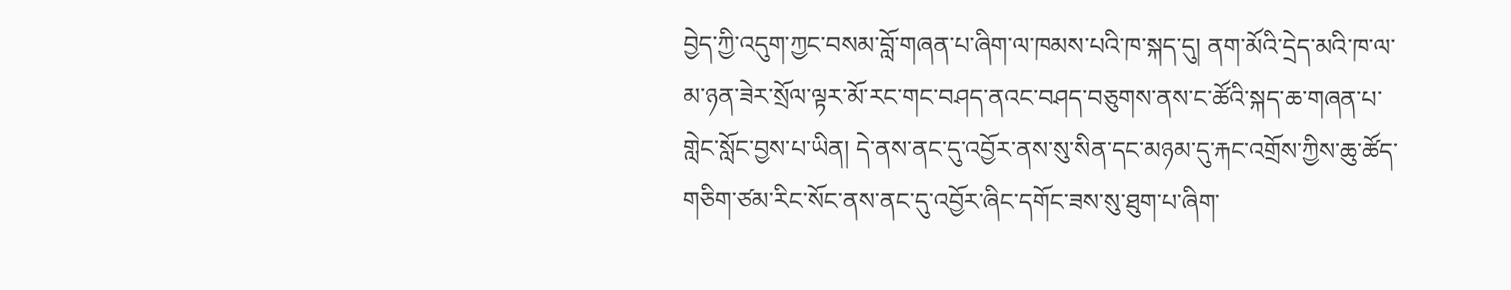བྱེད་ཀྱི་འདུག་ཀྱང་བསམ་བློ་གཞན་པ་ཞིག་ལ་ཁམས་པའི་ཁ་སྐད་དུ། ནག་མོའི་དྲེད་མའི་ཁ་ལ་མ་ཉན་ཟེར་སྲོལ་ལྟར་མོ་རང་གང་བཤད་ནའང་བཤད་བཅུགས་ནས་ང་ཚོའི་སྐད་ཆ་གཞན་པ་གླེང་སློང་བྱས་པ་ཡིན། དེ་ནས་ནང་དུ་འབྱོར་ནས་སུ་སིན་དང་མཉམ་དུ་རྐང་འགྲོས་ཀྱིས་ཆུ་ཚོད་གཅིག་ཙམ་རིང་སོང་ནས་ནང་དུ་འབྱོར་ཞིང་དགོང་ཟས་སུ་ཐུག་པ་ཞིག་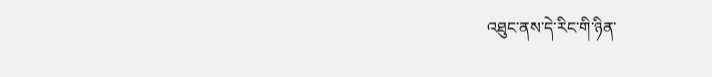འཐུང་ནས་དེ་རིང་གི་ཉིན་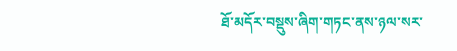ཐོ་མདོར་བསྡུས་ཞིག་གཏང་ནས་ཉལ་སར་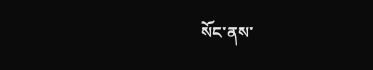སོང་ནས་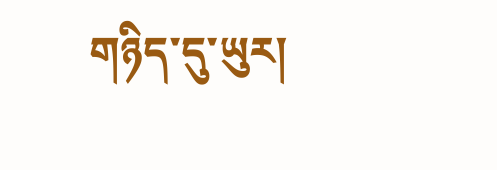གཉིད་དུ་ཡུར།